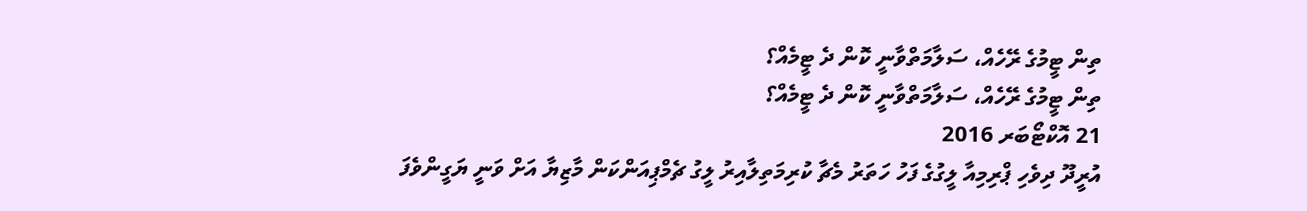ތިން ޓީމުގެ ރޭހެއް، ސަލާމަތްވާނީ ކޮން ދެ ޓީމެއް؟
ތިން ޓީމުގެ ރޭހެއް، ސަލާމަތްވާނީ ކޮން ދެ ޓީމެއް؟
21 އޮކްޓޯބަރ 2016
އުރީދޫ ދިވެހި ޕްރިމިއާ ލީގުގެ ފަހު ހަތަރު މެޗާ ކުރިމަތިލާއިރު ލީގު ޗެމްޕިއަންކަން މާޒިޔާ އަށް ވަނީ ޔަގީންވެފަ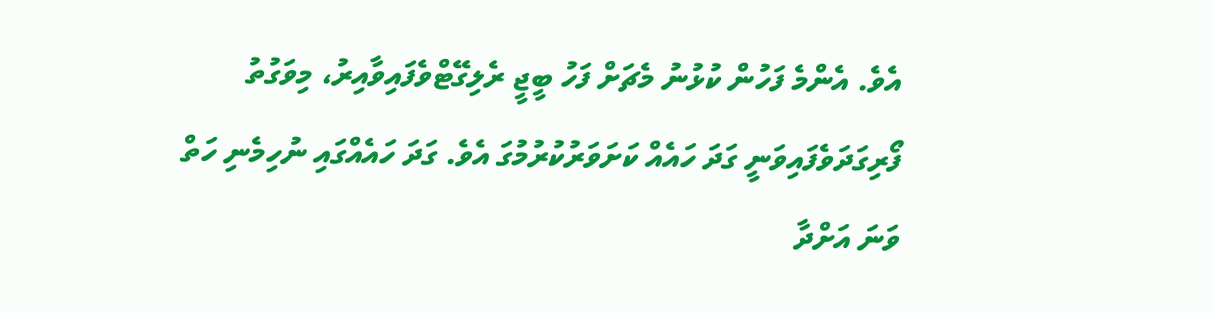އެވެ. އެންމެ ފަހުން ކުޅުނު މެޗަށް ފަހު ބީޖީ ރެލިގޭޓްވެފައިވާއިރު، މިވަގުތު ފޯރިގަދަވެފައިވަނީ ގަދަ ހައެއް ކަށަވަރުކުރުމުގަ އެވެ. ގަދަ ހައެއްގައި ނުހިމެނި ހަތް ވަނަ އަށްދާ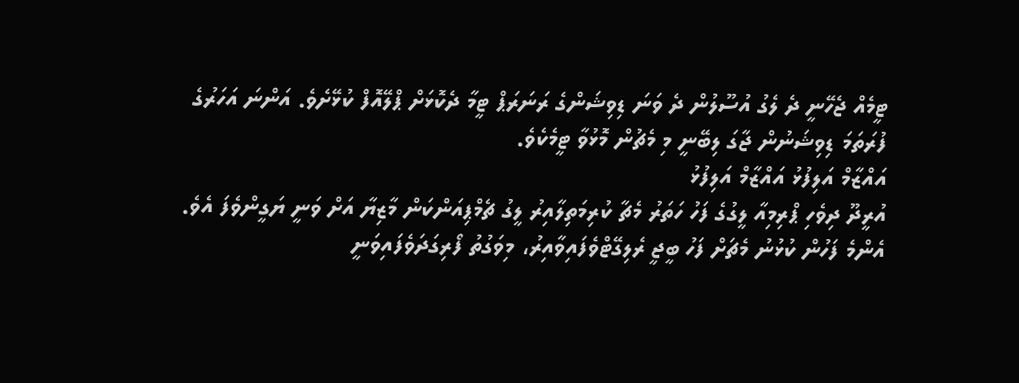ޓީމެއް ޖެހޭނީ ދެ ލެގު އުސޫލުން ދެ ވަނަ ޑިވިޝަންގެ ރަނަރަޕް ޓީމާ ދެކޮޅަށް ޕްލޭއޮފް ކުޅޭށެވެ. އަންނަ އަހަރުގެ ފުރަތަމަ ޑިވިޝަނުން ޖާގަ ލިބޭނީ މި މެޗުން މޮޅުވާ ޓީމެކެވެ.
އައްޒާމް އަލިފުޅު އައްޒާމް އަލިފުޅު
އުރީދޫ ދިވެހި ޕްރިމިއާ ލީގުގެ ފަހު ހަތަރު މެޗާ ކުރިމަތިލާއިރު ލީގު ޗެމްޕިއަންކަން މާޒިޔާ އަށް ވަނީ ޔަގީންވެފަ އެވެ. އެންމެ ފަހުން ކުޅުނު މެޗަށް ފަހު ބީޖީ ރެލިގޭޓްވެފައިވާއިރު، މިވަގުތު ފޯރިގަދަވެފައިވަނީ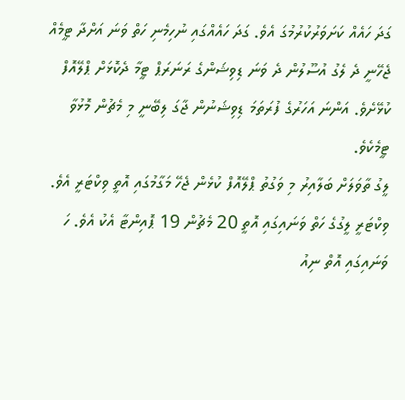ގަދަ ހައެއް ކަށަވަރުކުރުމުގަ އެވެ. ގަދަ ހައެއްގައި ނުހިމެނި ހަތް ވަނަ އަށްދާ ޓީމެއް ޖެހޭނީ ދެ ލެގު އުސޫލުން ދެ ވަނަ ޑިވިޝަންގެ ރަނަރަޕް ޓީމާ ދެކޮޅަށް ޕްލޭއޮފް ކުޅޭށެވެ. އަންނަ އަހަރުގެ ފުރަތަމަ ޑިވިޝަނުން ޖާގަ ލިބޭނީ މި މެޗުން މޮޅުވާ ޓީމެކެވެ.
ލީގު ތާވަލަށް ބަލާއިރު މި ވަގުތު ޕްލޭއޮފް ކުޅެން ޖެހޭ މަގާމުގައި އޮތީ ވިކްޓަރީ އެވެ. ވިކްޓަރީ ލީގުގެ ހަތް ވަނައިގައި އޮތީ 20 މެޗުން 19 ޕޮއިންޓާ އެކު އެވެ. ހަ ވަނައިގައި އޮތް ނިއު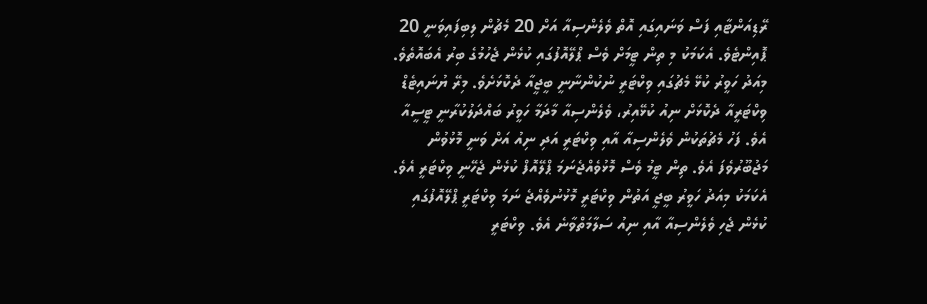ރޭޑިއަންޓާއި ފަސް ވަނައިގައި އޮތް ވެލެންސިއާ އަށް 20 މެޗުން ލިބިފައިވަނީ 20 ޕޮއިންޓެވެ. އެކަމަކު މި ތިން ޓީމަށް ވެސް ޕްލޭއޮފުގައި ކުޅެން ޖެހުމުގެ ބިރު އެބައޮތެވެ.
މިއަދު ހަވީރު ކުޅޭ މެޗުގައި ވިކްޓަރީ ނުކުންނާނީ ބީޖީއާ ދެކޮޅަށެވެ. މިރޭ ޔުނައިޓެޑް ވިކްޓަރީއާ ދެކޮޅަށް ނިއު ކުޅޭއިރު، ވެލެންސިއާ މާދަމާ ހަވީރު ބައްދަލުކުރާނީ ޓީސީއާ އެވެ. ފަހު މެޗުތަކުން ވެލެންސިއާ އާއި ވިކްޓަރީ އަދި ނިއު އަށް ވަނީ މޮޅުވުން މަޖުބޫރުވެފަ އެވެ. ތިން ޓީމު ވެސް މޮޅުވެއްޖެނަމަ ޕްލޭއޮފް ކުޅެން ޖެހޭނީ ވިކްޓަރީ އެވެ. އެކަމަކު މިއަދު ހަވީރު ބީޖީ އަތުން ވިކްޓަރީ މޮޅުނުވެއްޖެ ނަމަ ވިކްޓަރީ ޕްލޭއޮފުގައި ކުޅެން ޖެހި ވެލެންސިއާ އާއި ނިއު ސަލާމަތްވާނެ އެވެ. ވިކްޓަރީ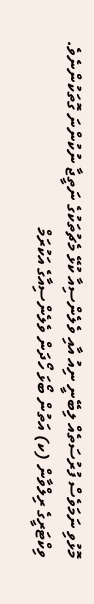މޮޅުވި ނަމަވެސް ފުރުސަތެއް ލިބޭނީ ނިއު އާއި ވެލެންސިއާ ކުޅޭ މެޗުތަކުގެ ނަތީޖާ ނުކުންނަ ގޮތަކުންނެވެ.
ވިކްޓަރީގެ ރިލްވާން (ކ) އަތުން ބޯޅަ ހޯދަން ވެލެންސިއާގެ އަކުރަމް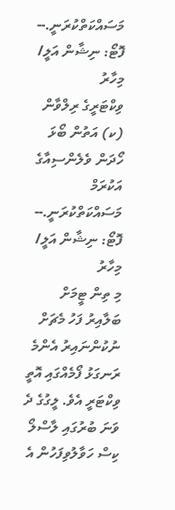މަސައްކަތްކުރަނީ.-- ފޮޓޯ: ނިޝާން އަލީ/ މިހާރު
ވިކްޓަރީގެ ރިލްވާން (ކ) އަތުން ބޯޅަ ހޯދަން ވެލެންސިއާގެ އަކުރަމް މަސައްކަތްކުރަނީ.-- ފޮޓޯ: ނިޝާން އަލީ/ މިހާރު
މި ތިން ޓީމަށް ބަލާއިރު ފަހު މެޗަށް ނުކުންނައިރު އެންމެ ރަނގަޅު ފޯމެއްގައި އޮތީ ވިކްޓަރީ އެވެ. ލީގުގެ ދެ ވަނަ ބުރުގައި ލާސްލޯ ކިސް ހަވާލުވިފަހުން އެ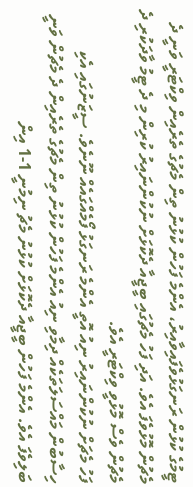ޓީމުގެ ކުޅުން ރަނގަޅުވެފައިވާއިރު، އެންމެ ފަހުން ކުޅުނު ތިން މެޗުގެ ތެރެއިން ވިކްޓަރީ ވަނީ ދެ މެޗުން މޮޅުވެފަ އެވެ. އަދި ފަހު މެޗުގައި ބީޖީއާ ދެކޮޅަށް ނުކުންނައިރު ކުރިން މި ދެ ޓީމު ވާދަކުރި ދެ މެޗުން ވެސް މޮޅުވީ ވިކްޓަރީ އެވެ.
ފަހު މެޗަށް ނުކުންނައިރު ނިއު އޮތީ އެންމެ ރަނގަޅު ފޯމެއްގައެއް ނޫނެވެ. ސީޒަނުގައި އެކި ހިސާބުން މައްސަލަތަކެއް ދިމާވި ނިއު އެންމެ ފަހުން ކުޅުނު ތިން މެޗުގެ ތެރެއިން ދެ މެޗުން ވަނީ ބަލިވެފަ އެވެ. އެންމެ ފަހުން ބީޖީއާ ދެކޮޅަށް ކުޅުނު މެޗު ނިމުނީ 1-1 އިން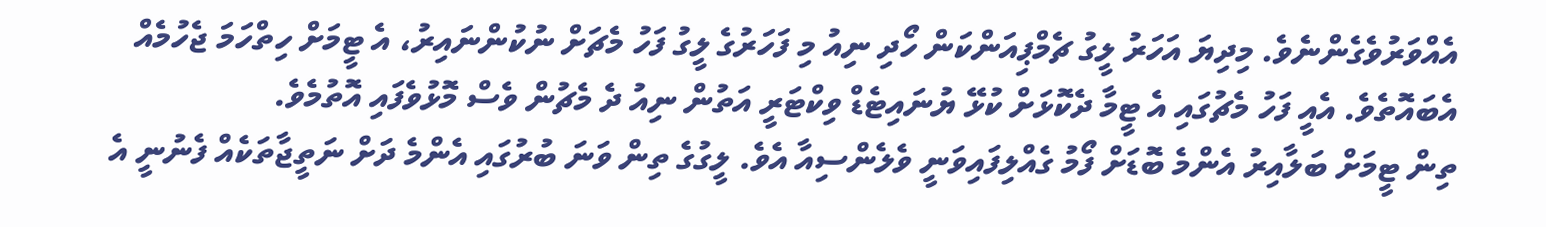އެއްވަރުވެގެންނެވެ. މިދިޔަ އަހަރު ލީގު ޗެމްޕިއަންކަން ހޯދި ނިއު މި ފަހަރުގެ ލީގު ފަހު މެޗަށް ނުކުންނައިރު، އެ ޓީމަށް ހިތްހަމަ ޖެހުމެއް އެބައޮތެވެ. އެއީ ފަހު މެޗުގައި އެ ޓީމާ ދެކޮޅަށް ކުޅޭ ޔުނައިޓެޑް ވިކްޓަރީ އަތުން ނިއު ދެ މެޗުން ވެސް މޮޅުވެފައި އޮތުމެވެ.
ތިން ޓީމަށް ބަލާއިރު އެންމެ ބޮޑަށް ފޯމު ގެއްލިފައިވަނީ ވެލެންސިއާ އެވެ. ލީގުގެ ތިން ވަނަ ބުރުގައި އެންމެ ދަށް ނަތީޖާތަކެއް ފެނުނީ އެ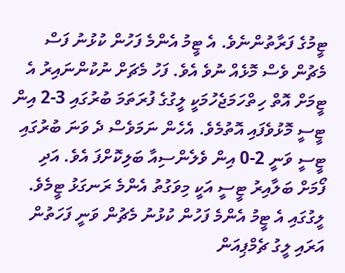ޓީމުގެ ފަރާތުންނެވެ. އެ ޓީމު އެންމެ ފަހުން ކުޅުނު ފަސް މެޗުން ވެސް މޮޅެއް ނުވެ އެވެ. ފަހު މެޗަށް ނުކުންނައިރު އެ ޓީމަށް އޮތް ހިތްހަމަޖެހުމަކީ ލީގުގެ ފުރަތަމަ ބުރުގައި 3-2 އިން ޓީސީ މޮޅުވެފައި އޮތުމެވެ. އެހެން ނަމަވެސް ދެ ވަނަ ބުރުގައި ޓީސީ ވަނީ 2-0 އިން ވެލެންސިއާ ބަލިކޮށްފަ އެވެ. އަދި ފޯމަށް ބަލާއިރު ޓީސީ އަކީ މިވަގުތު އެންމެ ރަނގަޅު ޓީމެވެ. ލީގުގައި އެ ޓީމު އެންމެ ފަހުން ކުޅުނު މެޗުން ވަނީ ފަހަތުން އަރައި ލީގު ޗެމްޕިއަން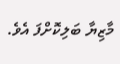މާޒިޔާ ބަލިކޮށްފަ އެވެ.